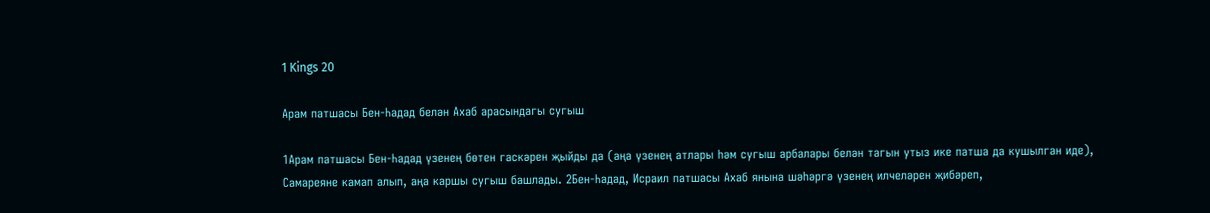1 Kings 20

Арам патшасы Бен-Һадад белән Ахаб арасындагы сугыш

1Арам патшасы Бен-Һадад үзенең бөтен гаскәрен җыйды да (аңа үзенең атлары һәм сугыш арбалары белән тагын утыз ике патша да кушылган иде), Самареяне камап алып, аңа каршы сугыш башлады. 2Бен-Һадад, Исраил патшасы Ахаб янына шәһәргә үзенең илчеләрен җибәреп,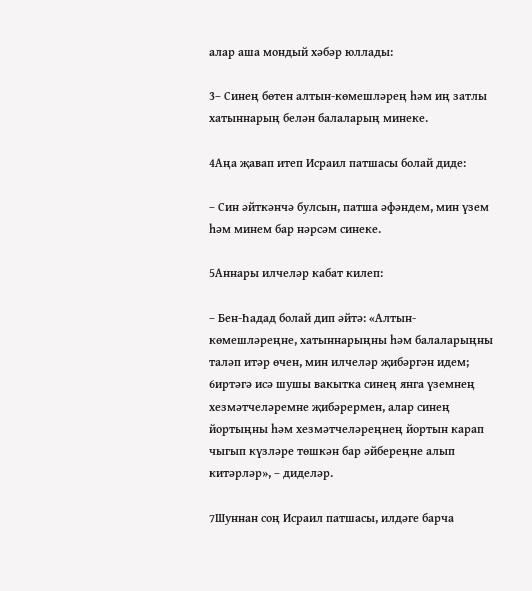алар аша мондый хәбәр юллады:

3– Синең бөтен алтын-көмешләрең һәм иң затлы хатыннарың белән балаларың минеке.

4Аңа җавап итеп Исраил патшасы болай диде:

– Син әйткәнчә булсын, патша әфәндем, мин үзем һәм минем бар нәрсәм синеке.

5Аннары илчеләр кабат килеп:

– Бен-Һадад болай дип әйтә: «Алтын-көмешләреңне, хатыннарыңны һәм балаларыңны таләп итәр өчен, мин илчеләр җибәргән идем;
6иртәгә исә шушы вакытка синең янга үземнең хезмәтчеләремне җибәрермен, алар синең йортыңны һәм хезмәтчеләреңнең йортын карап чыгып күзләре төшкән бар әйбереңне алып китәрләр», – диделәр.

7Шуннан соң Исраил патшасы, илдәге барча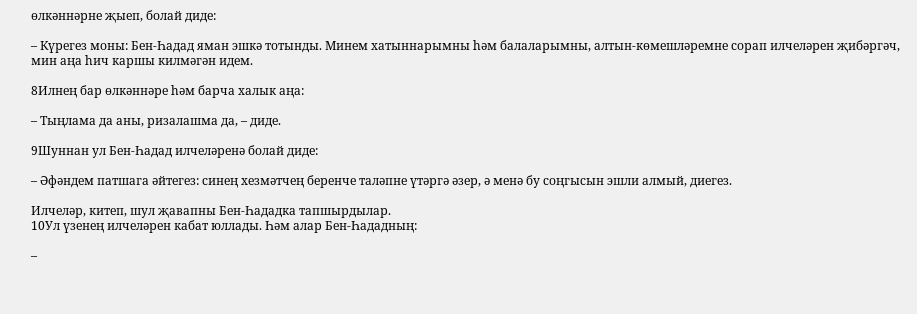өлкәннәрне җыеп, болай диде:

– Күрегез моны: Бен-Һадад яман эшкә тотынды. Минем хатыннарымны һәм балаларымны, алтын-көмешләремне сорап илчеләрен җибәргәч, мин аңа һич каршы килмәгән идем.

8Илнең бар өлкәннәре һәм барча халык аңа:

– Тыңлама да аны, ризалашма да, – диде.

9Шуннан ул Бен-Һадад илчеләренә болай диде:

– Әфәндем патшага әйтегез: синең хезмәтчең беренче таләпне үтәргә әзер, ә менә бу соңгысын эшли алмый, диегез.

Илчеләр, китеп, шул җавапны Бен-Һададка тапшырдылар.
10Ул үзенең илчеләрен кабат юллады. Һәм алар Бен-Һададның:

–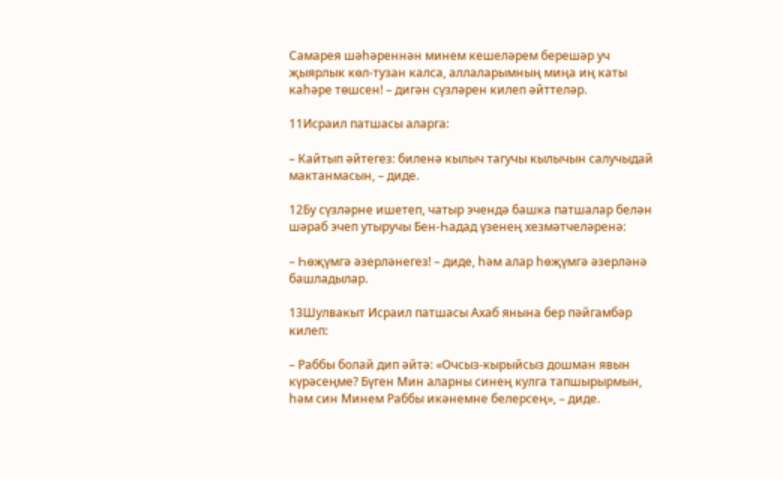Самарея шәһәреннән минем кешеләрем берешәр уч җыярлык көл-тузан калса, аллаларымның миңа иң каты каһәре төшсен! – дигән сүзләрен килеп әйттеләр.

11Исраил патшасы аларга:

– Кайтып әйтегез: биленә кылыч тагучы кылычын салучыдай мактанмасын, – диде.

12Бу сүзләрне ишетеп, чатыр эчендә башка патшалар белән шәраб эчеп утыручы Бен-Һадад үзенең хезмәтчеләренә:

– Һөҗүмгә әзерләнегез! – диде, һәм алар һөҗүмгә әзерләнә башладылар.

13Шулвакыт Исраил патшасы Ахаб янына бер пәйгамбәр килеп:

– Раббы болай дип әйтә: «Очсыз-кырыйсыз дошман явын күрәсеңме? Бүген Мин аларны синең кулга тапшырырмын, һәм син Минем Раббы икәнемне белерсең», – диде.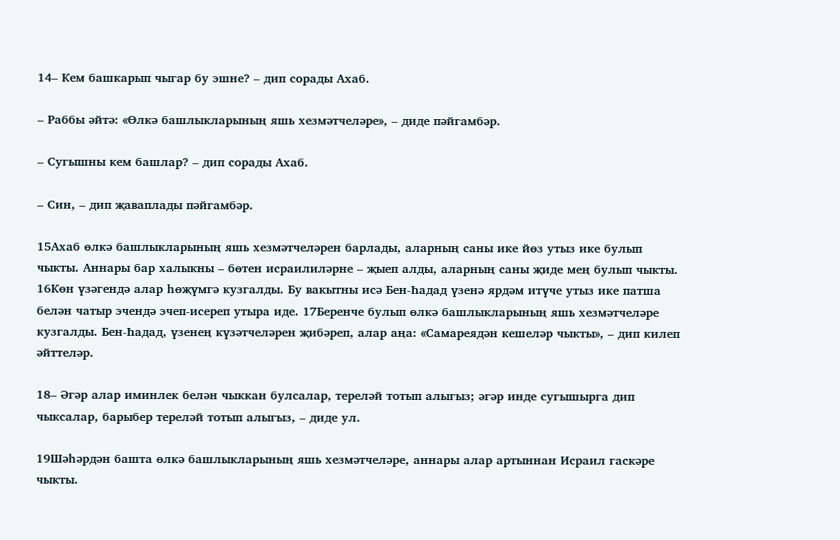14– Кем башкарып чыгар бу эшне? – дип сорады Ахаб.

– Раббы әйтә: «Өлкә башлыкларының яшь хезмәтчеләре», – диде пәйгамбәр.

– Сугышны кем башлар? – дип сорады Ахаб.

– Син, – дип җаваплады пәйгамбәр.

15Ахаб өлкә башлыкларының яшь хезмәтчеләрен барлады, аларның саны ике йөз утыз ике булып чыкты. Аннары бар халыкны – бөтен исраилиләрне – җыеп алды, аларның саны җиде мең булып чыкты. 16Көн үзәгендә алар һөҗүмгә кузгалды. Бу вакытны исә Бен-Һадад үзенә ярдәм итүче утыз ике патша белән чатыр эчендә эчеп-исереп утыра иде. 17Беренче булып өлкә башлыкларының яшь хезмәтчеләре кузгалды. Бен-Һадад, үзенең күзәтчеләрен җибәреп, алар аңа: «Самареядән кешеләр чыкты», – дип килеп әйттеләр.

18– Әгәр алар иминлек белән чыккан булсалар, тереләй тотып алыгыз; әгәр инде сугышырга дип чыксалар, барыбер тереләй тотып алыгыз, – диде ул.

19Шәһәрдән башта өлкә башлыкларының яшь хезмәтчеләре, аннары алар артыннан Исраил гаскәре чыкты.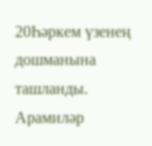20Һәркем үзенең дошманына ташланды. Арамиләр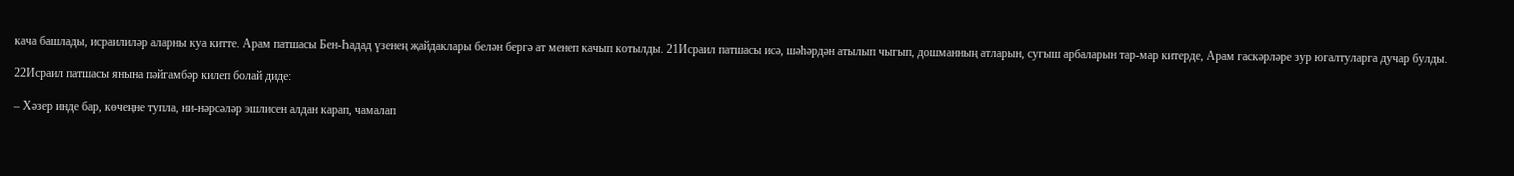кача башлады, исраилиләр аларны куа китте. Арам патшасы Бен-Һадад үзенең җайдаклары белән бергә ат менеп качып котылды. 21Исраил патшасы исә, шәһәрдән атылып чыгып, дошманның атларын, сугыш арбаларын тар-мар китерде, Арам гаскәрләре зур югалтуларга дучар булды.

22Исраил патшасы янына пәйгамбәр килеп болай диде:

– Хәзер инде бар, көчеңне тупла, ни-нәрсәләр эшлисен алдан карап, чамалап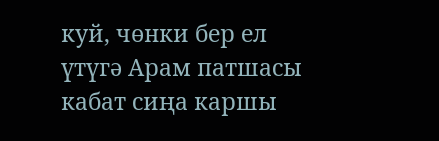куй, чөнки бер ел үтүгә Арам патшасы кабат сиңа каршы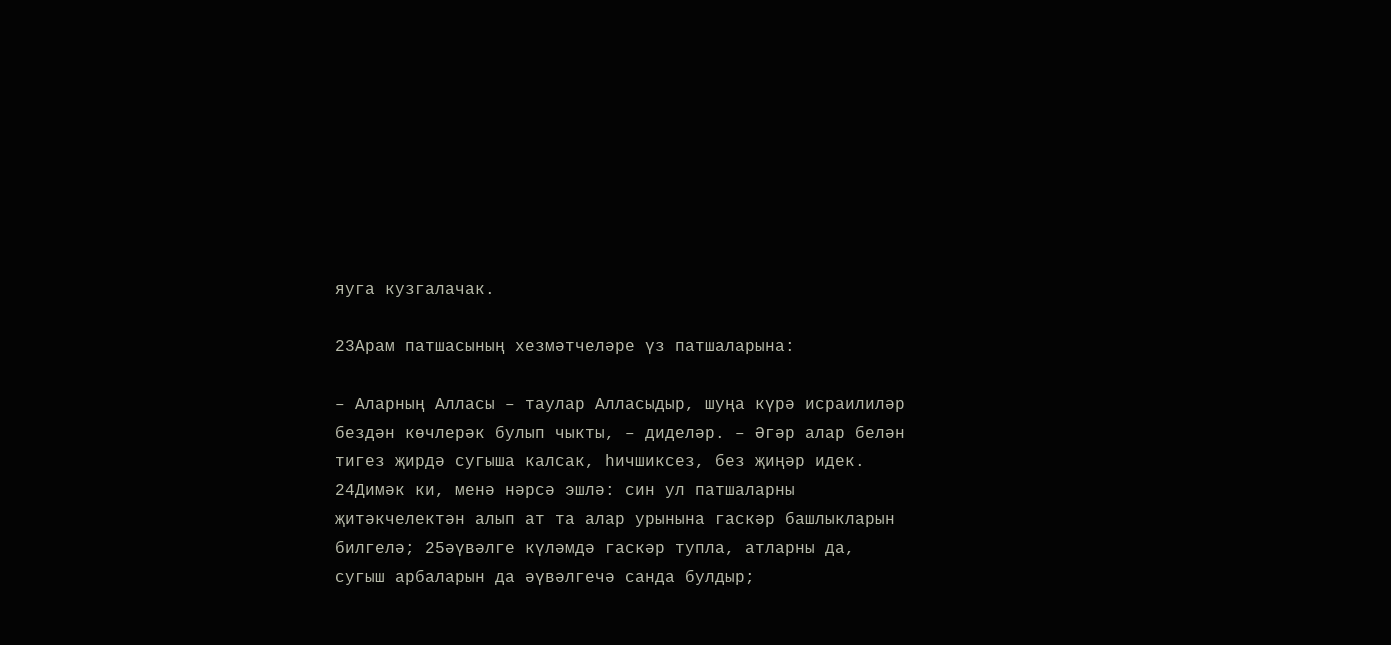яуга кузгалачак.

23Арам патшасының хезмәтчеләре үз патшаларына:

– Аларның Алласы – таулар Алласыдыр, шуңа күрә исраилиләр бездән көчлерәк булып чыкты, – диделәр. – Әгәр алар белән тигез җирдә сугыша калсак, һичшиксез, без җиңәр идек.
24Димәк ки, менә нәрсә эшлә: син ул патшаларны җитәкчелектән алып ат та алар урынына гаскәр башлыкларын билгелә; 25әүвәлге күләмдә гаскәр тупла, атларны да, сугыш арбаларын да әүвәлгечә санда булдыр;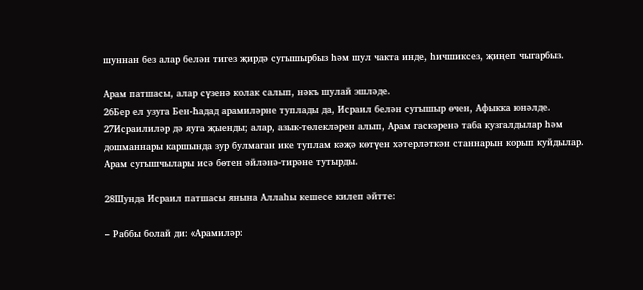шуннан без алар белән тигез җирдә сугышырбыз һәм шул чакта инде, һичшиксез, җиңеп чыгарбыз.

Арам патшасы, алар сүзенә колак салып, нәкъ шулай эшләде.
26Бер ел узуга Бен-Һадад арамиләрне туплады да, Исраил белән сугышыр өчен, Афыкка юнәлде. 27Исраилиләр дә яуга җыенды; алар, азык-төлекләрен алып, Арам гаскәренә таба кузгалдылар һәм дошманнары каршында зур булмаган ике туплам кәҗә көтүен хәтерләткән станнарын корып куйдылар. Арам сугышчылары исә бөтен әйләнә-тирәне тутырды.

28Шунда Исраил патшасы янына Аллаһы кешесе килеп әйтте:

– Раббы болай ди: «Арамиләр: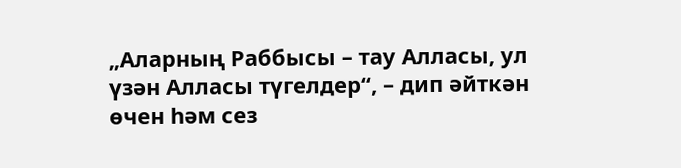„Аларның Раббысы – тау Алласы, ул үзән Алласы түгелдер“, – дип әйткән өчен һәм сез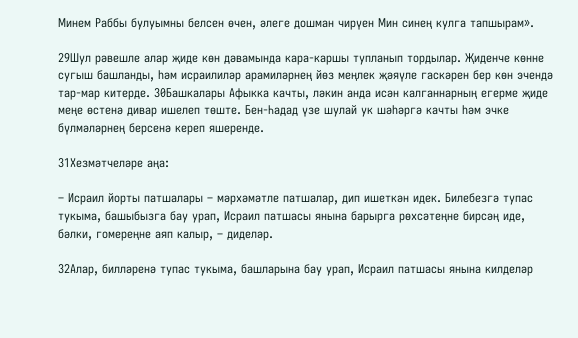Минем Раббы булуымны белсен өчен, әлеге дошман чирүен Мин синең кулга тапшырам».

29Шул рәвешле алар җиде көн дәвамында кара-каршы тупланып тордылар. Җиденче көнне сугыш башланды, һәм исраилиләр арамиләрнең йөз меңлек җәяүле гаскәрен бер көн эчендә тар-мар китерде. 30Башкалары Афыкка качты, ләкин анда исән калганнарның егерме җиде меңе өстенә дивар ишелеп төште. Бен-Һадад үзе шулай ук шәһәргә качты һәм эчке бүлмәләрнең берсенә кереп яшеренде.

31Хезмәтчеләре аңа:

– Исраил йорты патшалары – мәрхәмәтле патшалар, дип ишеткән идек. Билебезгә тупас тукыма, башыбызга бау урап, Исраил патшасы янына барырга рөхсәтеңне бирсәң иде, бәлки, гомереңне аяп калыр, – диделәр.

32Алар, билләренә тупас тукыма, башларына бау урап, Исраил патшасы янына килделәр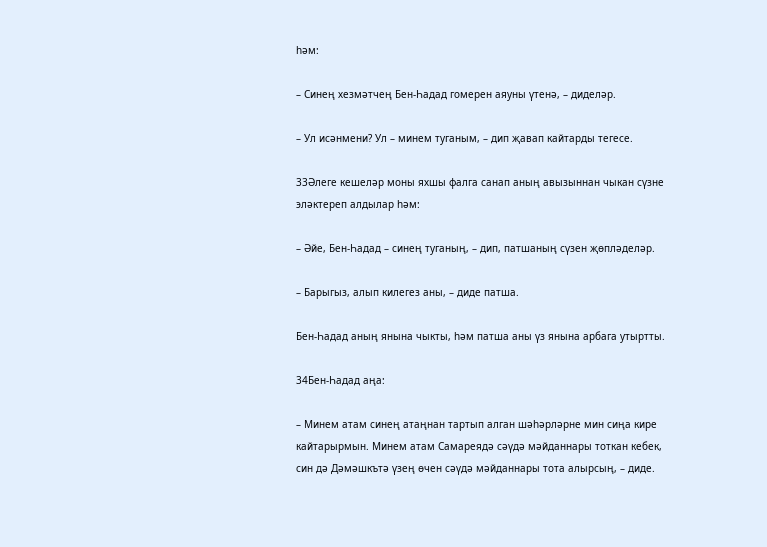һәм:

– Синең хезмәтчең Бен-Һадад гомерен аяуны үтенә, – диделәр.

– Ул исәнмени? Ул – минем туганым, – дип җавап кайтарды тегесе.

33Әлеге кешеләр моны яхшы фалга санап аның авызыннан чыкан сүзне эләктереп алдылар һәм:

– Әйе, Бен-Һадад – синең туганың, – дип, патшаның сүзен җөпләделәр.

– Барыгыз, алып килегез аны, – диде патша.

Бен-Һадад аның янына чыкты, һәм патша аны үз янына арбага утыртты.

34Бен-Һадад аңа:

– Минем атам синең атаңнан тартып алган шәһәрләрне мин сиңа кире кайтарырмын. Минем атам Самареядә сәүдә мәйданнары тоткан кебек, син дә Дәмәшкътә үзең өчен сәүдә мәйданнары тота алырсың, – диде.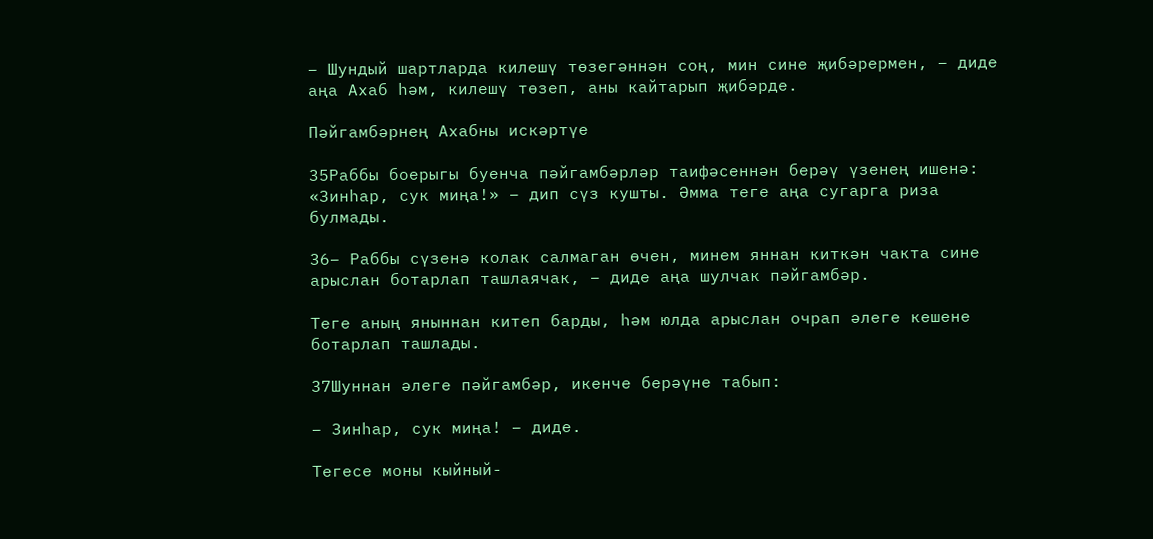– Шундый шартларда килешү төзегәннән соң, мин сине җибәрермен, – диде аңа Ахаб һәм, килешү төзеп, аны кайтарып җибәрде.

Пәйгамбәрнең Ахабны искәртүе

35Раббы боерыгы буенча пәйгамбәрләр таифәсеннән берәү үзенең ишенә: «Зинһар, сук миңа!» – дип сүз кушты. Әмма теге аңа сугарга риза булмады.

36– Раббы сүзенә колак салмаган өчен, минем яннан киткән чакта сине арыслан ботарлап ташлаячак, – диде аңа шулчак пәйгамбәр.

Теге аның яныннан китеп барды, һәм юлда арыслан очрап әлеге кешене ботарлап ташлады.

37Шуннан әлеге пәйгамбәр, икенче берәүне табып:

– Зинһар, сук миңа! – диде.

Тегесе моны кыйный-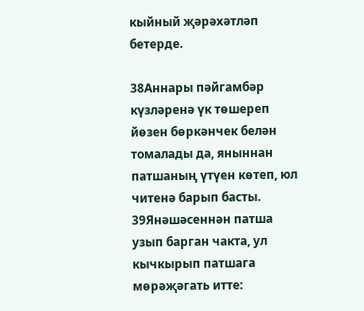кыйный җәрәхәтләп бетерде.

38Аннары пәйгамбәр күзләренә үк төшереп йөзен бөркәнчек белән томалады да, яныннан патшаның үтүен көтеп, юл читенә барып басты. 39Янәшәсеннән патша узып барган чакта, ул кычкырып патшага мөрәҗәгать итте: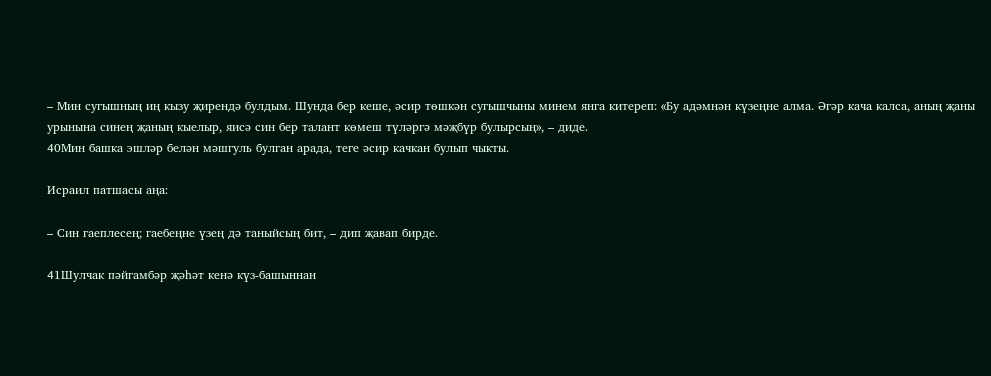– Мин сугышның иң кызу җирендә булдым. Шунда бер кеше, әсир төшкән сугышчыны минем янга китереп: «Бу адәмнән күзеңне алма. Әгәр кача калса, аның җаны урынына синең җаның кыелыр, яисә син бер талант көмеш түләргә мәҗбүр булырсың», – диде.
40Мин башка эшләр белән мәшгуль булган арада, теге әсир качкан булып чыкты.

Исраил патшасы аңа:

– Син гаеплесең; гаебеңне үзең дә таныйсың бит, – дип җавап бирде.

41Шулчак пәйгамбәр җәһәт кенә күз-башыннан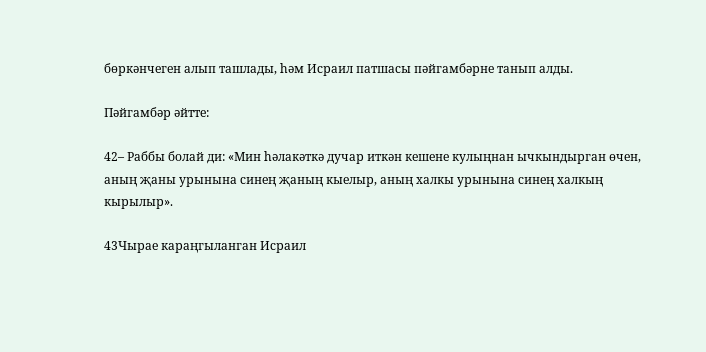бөркәнчеген алып ташлады, һәм Исраил патшасы пәйгамбәрне танып алды.

Пәйгамбәр әйтте:

42– Раббы болай ди: «Мин һәлакәткә дучар иткән кешене кулыңнан ычкындырган өчен, аның җаны урынына синең җаның кыелыр, аның халкы урынына синең халкың кырылыр».

43Чырае караңгыланган Исраил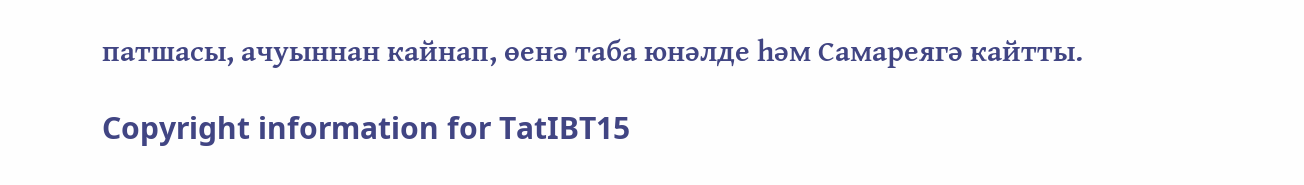патшасы, ачуыннан кайнап, өенә таба юнәлде һәм Самареягә кайтты.

Copyright information for TatIBT15